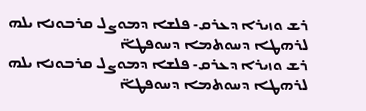ܪܫ ܘܙܝܪܐ ܕܥܪܩ- ܦܠܫܐ ܕܡܘܨܠ ܩܪܒܘܢܐ ܝܠܗ ܠܪܗܛܐ ܕܚܘܬܡܐ ܕܚܘܦܛܐ̈
ܪܫ ܘܙܝܪܐ ܕܥܪܩ- ܦܠܫܐ ܕܡܘܨܠ ܩܪܒܘܢܐ ܝܠܗ ܠܪܗܛܐ ܕܚܘܬܡܐ ܕܚܘܦܛܐ̈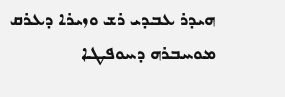ܗܝܕܪ ܥܒܕܝ ܪܫ ܘܙܝܪܐ ܕܥܪܩ ܡܘܚܒܪܗ ܕܚܘܦܛܐ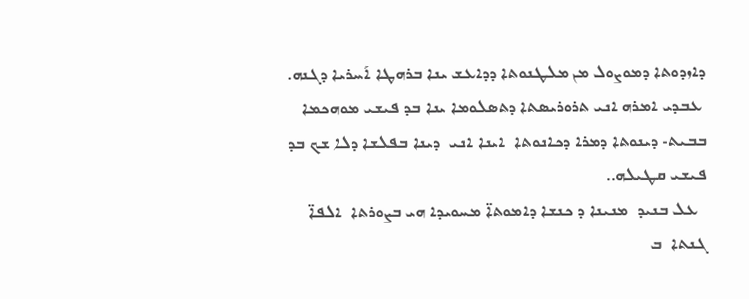ܕܐܙܕܘܬܐ ܕܡܘܨܘܠ ܡܢ ܡܠܛܢܘܬܐ ܕܕܐܥܫ ܝܢܐ ܒܪܗܛܐ ܐܰܚܪܝܐ ܕܓܢܗ.
 ܥܒܕܝ ܐܡܪܗ ܐܢܝ ܬܪܘܪܝܣܬܐ ܕܬܣܠܘܡܐ ܝܢܐ ܒܕ ܦܝܫܝ ܡܘܗܟܡܐ ܒܒܝܬ- ܕܝܢܘܬܐ ܕܡܪܐ ܕܟܐܢܘܬܐ  ܐܝܢܐ ܐܢܝ  ܕܝܢܐ ܒܦܠܫܐ ܕܠܐ ܫܟ ܒܕ ܦܝܫܝ ܩܛܝܠܗ..
  ܥܠ ܒܢܝܕ  ܡܢܝܢܐ ܕ ܟܢܫܐ ܕܐܡܘܬܐ̈ ܡܚܘܝܕܐ ܗܝ ܒܨܘܪܬܐ  ܐܠܦܐ̈ ܓܢܬܐ  ܒ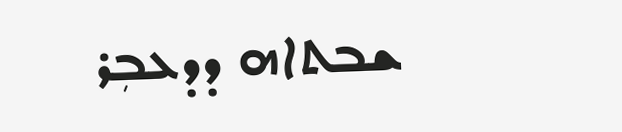ܫܒܬܐܗ ܕܕܥܒܼܪ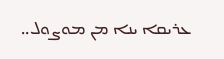ܥܪܝܩܐ ܝܢܐ ܡܢ ܡܘܨܘܠ..